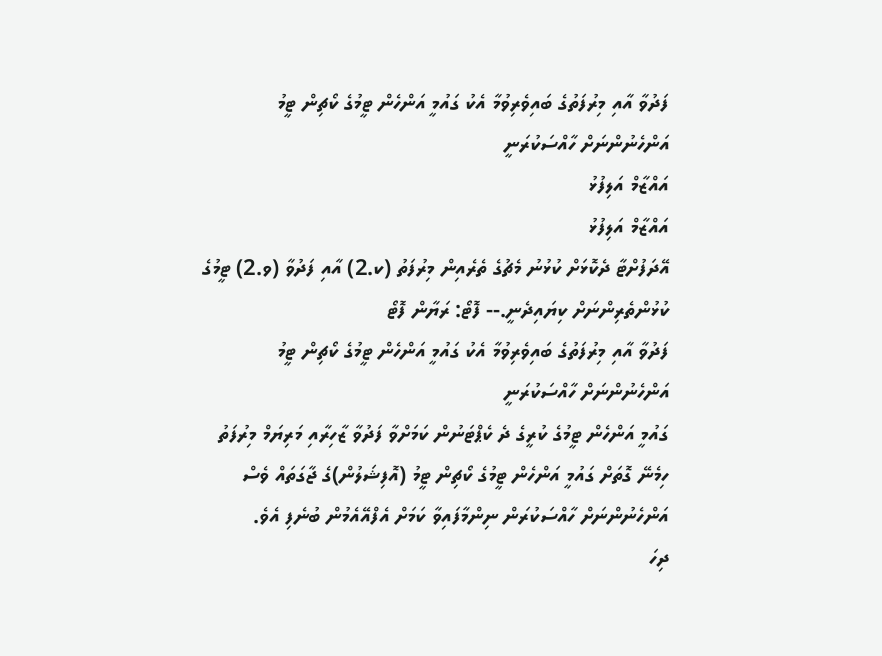ފަދުވާ އާއި މިރުފަތުގެ ބައިވެރިވުމާ އެކު ގައުމީ އަންހެން ޓީމުގެ ކޯޗިން ޓީމު އަންހެނުންނަށް ހާއްސަކުރަނީ
އައްޒާމް އަލިފުޅު
އައްޒާމް އަލިފުޅު
އޭދަފުށްޓާ ދެކޮޅަށް ކުޅުނު މެޗުގެ ތެރެއިން މިރުފަތު (ކ.2) އާއި ފަދުވާ (ވ.2) ޓީމުގެ ކުޅުންތެރިންނަށް ކިޔައިދެނީ.-- ފޮޓޯ: ރަޔާން ފޮޓޯ
ފަދުވާ އާއި މިރުފަތުގެ ބައިވެރިވުމާ އެކު ގައުމީ އަންހެން ޓީމުގެ ކޯޗިން ޓީމު އަންހެނުންނަށް ހާއްސަކުރަނީ
ގައުމީ އަންހެން ޓީމުގެ ކުރީގެ ދެ ކެޕްޓަނުން ކަމަށްވާ ފަދުވާ ޒާހިރާއި މަރިޔަމް މިރުފަތު ހިމެނޭ ގޮތަށް ގައުމީ އަންހެން ޓީމުގެ ކޯޗިން ޓީމު (އޮފިޝަލުން)ގެ ޖާގަތައް ވެސް އަންހެނުންނަށް ހާއްސަކުރަން ނިންމާފައިވާ ކަމަށް އެފްއޭއެމުން ބުނެފި އެވެ.
ދިހަ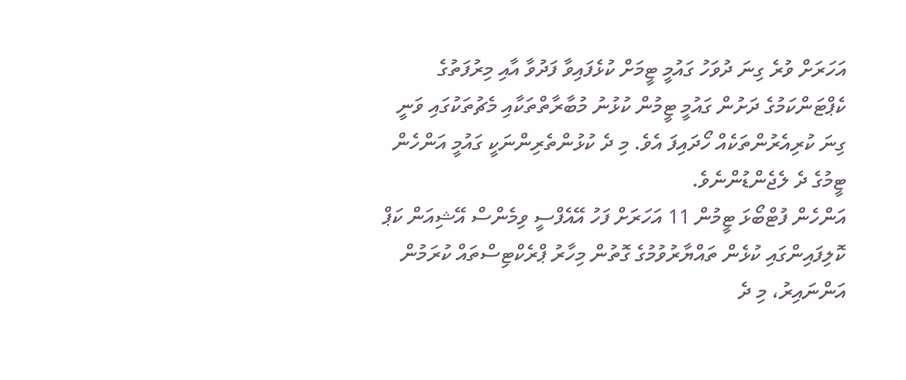އަހަރަށް ވުރެ ގިނަ ދުވަހު ގައުމީ ޓީމަށް ކުޅެފައިވާ ފަދުވާ އާއި މިރުފަތުގެ ކެޕްޓަންކަމުގެ ދަށުން ގައުމީ ޓީމުން ކުޅުނު މުބާރާތްތަކާއި މެޗުތަކުގައި ވަނީ ގިނަ ކުރިއެރުންތަކެއް ހޯދައިފަ އެވެ. މި ދެ ކުޅުންތެރިންނަކީ ގައުމީ އަންހެން ޓީމުގެ ދެ ލެޖެންޑުންނެވެ.
އަންހެން ފުޓްބޯޅަ ޓީމުން 11 އަހަރަށް ފަހު އޭއެފްސީ ވިމެންސް އޭޝިއަން ކަޕް ކޮލިފައިންގައި ކުޅެން ތައްޔާރުވުމުގެ ގޮތުން މިހާރު ޕްރެކްޓިސްތައް ކުރަމުން އަންނައިރު، މި ދެ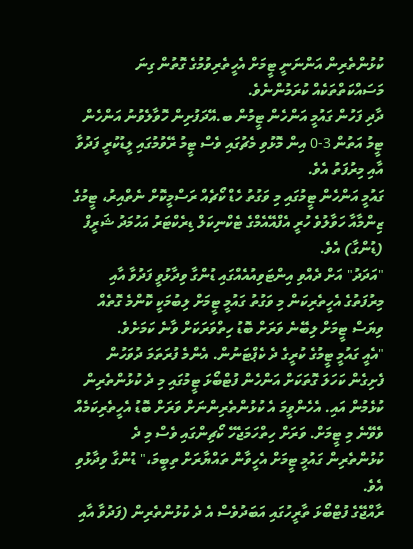ކުޅުންތެރިން އަންނަނީ ޓީމަށް އެހީތެރިވުމުގެ ގޮތުން ގިނަ މަސައްކަތްތަކެއް ކުރަމުންނެވެ.
ދާދި ފަހުން ގައުމީ އަންހެން ޓީމުން ބ.އޭދަފުށިން ހޮވާލެވުނު އަންހެން ޓީމު އަތުން 3-0 އިން މޮޅުވި މެޗުގައި ވެސް ޓީމު ރޭވުމުގައި ލީޑުކުރީ ފަދުވާ އާއި މިރުފަތު އެވެ.
ގައުމީ އަންހެން ޓީމުގައި މި ވަގުތު ހެޑް ކޯޗެއް ރަސްމީކޮށް ނެތްއިރު، ޓީމުގެ ޒިންމާއާ ހަވާލުވެ ހުރީ އެފްއޭއެމްގެ ޓެކްނިކަލް ޑިރެކްޓަރު އަހުމަދު ޝަރީފް (ޑުންގާ) އެވެ.
"އަދަދު" އަށް ދެއްވި އިންޓަވިއުއެއްގައި ޑުންގާ ވިދާޅުވީ ފަދުވާ އާއި މިރުފަތުގެ އެހީތެރިކަން މި ވަގުތު ގައުމީ ޓީމަށް ލިބުމަކީ ކޮންމެ ގޮތެއް ވިޔަސް ޓީމަށް ލިބޭނެ ވަރަށް ބޮޑު ހިތްވަރަކަށް ވާނެ ކަމަށެވެ.
"އެއީ ގައުމީ ޓީމުގެ ކުރީގެ ދެ ކެޕްޓަނުން. އެންމެ ފުރަތަމަ ދުވަހުން ފެށިގެން ކަހަލަ ގޮތަކަށް އަންހެން ފުޓްބޯޅަ ޓީމުގައި މި ދެ ކުޅުންތެރިން ކުޅެމުން އައި. އެހެންވީމަ އެ ކުޅުންތެރިންނަށް ވަރަށް ބޮޑު އެހީތެރިކަމެއް ވެވޭނެ މި ޓީމަށް. ވަރަށް ހިތްހަމަޖެހޭ ކޯޗިންގައި ވެސް މި ދެ ކުޅުންތެރިން ގައުމީ ޓީމަށް އެހީވާން ތައްޔާރަށް ތިބީމަ،" ޑުންގާ ވިދާޅުވި އެވެ.
ރާއްޖޭގެ ފުޓްބޯޅަ ތާރީހުގައި އަބަދުވެސް އެ ދެ ކުޅުންތެރިން (ފަދުވާ އާއި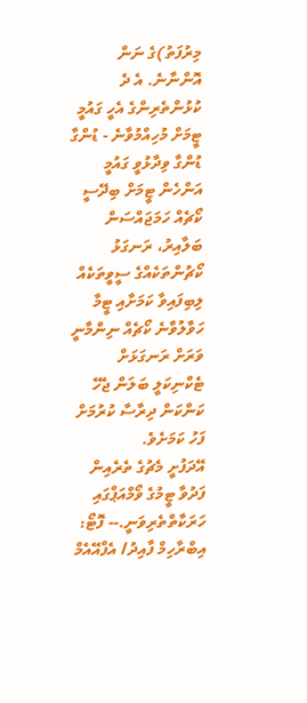މިރުފަތު)ގެ ނަން އޮންނާނެ. އެ ދެ ކުޅުންތެރިންގެ އެހީ ގައުމީ ޓީމަށް މުހިއްމުވާނެ - ޑުންގާ
ޑުންގާ ވިދާޅުވީ ގައުމީ އަންހެން ޓީމަށް ބިދޭސީ ކޯޗެއް ހަމަޖައްސަން ބަލާއިރު، ރަނގަޅު ކޯޗުންތަކެއްގެ ސީވީތަކެއް ލިބިފައިވާ ކަމަށާއި ޓީމާ ހަވާލުވާނެ ކޯޗެއް ނިންމާނީ ވަރަށް ރަނގަޅަށް ޓެކްނިކަލީ ބަލަން ޖެހޭ ކަންކަން ދިރާސާ ކުރުމަށް ފަހު ކަމަށެވެ.
އޭދަފުށީ މެޗުގެ ތެރެއިން ފަދުވާ ޓީމުގެ ވޯމްއަޕްގައި ހަރަކާތްތެރިވަނީ.-- ފޮޓޯ: އިބްރާހިމް ފާއިދު/ އެފްއޭއެމް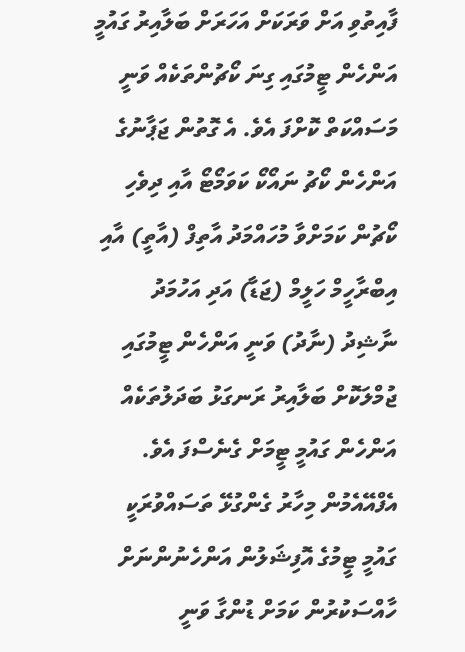ފާއިތުވި އަށް ވަރަކަށް އަހަރަށް ބަލާއިރު ގައުމީ އަންހެން ޓީމުގައި ގިނަ ކޯޗުންތަކެއް ވަނީ މަސައްކަތް ކޮށްފަ އެވެ. އެ ގޮތުން ޖަޕާނުގެ އަންހެން ކޯޗު ނައޯކޯ ކަވަމޯޓޯ އާއި ދިވެހި ކޯޗުން ކަމަށްވާ މުހައްމަދު އާތިފް (އާތީ) އާއި އިބްރާހީމް ހަލީމް (ޖަޑާ) އަދި އަހުމަދު ނާޝިދު (ނާދު) ވަނީ އަންހެން ޓީމުގައި ޖުމްލަކޮށް ބަލާއިރު ރަނގަޅު ބަދަލުތަކެއް އަންހެން ގައުމީ ޓީމަށް ގެނެސްފަ އެވެ.
އެފްއޭއެމުން މިހާރު ގެންގުޅޭ ތަސައްވުރަކީ ގައުމީ ޓީމުގެ އޮފިޝަލުން އަންހެނުންނަށް ހާއްސަކުރުން ކަމަށް ޑުންގާ ވަނީ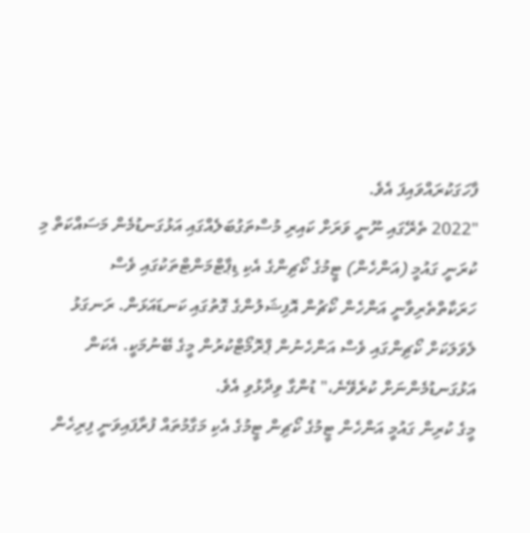ފާހަގަކުރައްވައިފަ އެވެ.
"2022 ތެރޭގައި ނޫނީ ވަރަށް ކައިރި މުސްތަގުބަލެއްގައި އަޅުގަނޑުމެން މަސައްކަތް މި ކުރަނީ ގައުމީ (އަންހެން) ޓީމުގެ ކޯޗިންގެ އެކި ޑިޕާޓްމަންޓްތަކުގައި ވެސް ހަރަކާތްތެރިވާނީ އަންހެން ކޯޗުން އޮފިޝަލުންގެ ގޮތުގައި ކަނޑައަޅަން. ރަނގަޅު ލެވަލަކަށް ކޯޗިންގައި ވެސް އަންހެނުން ޕްރޮމޯޓްކުރުން މީގެ ބޭނުމަކީ. އެކަން އަޅުގަނޑުމެންނަށް ކުރެވޭނެ،" ޑުންގާ ވިދާޅުވި އެވެ.
މީގެ ކުރިން ގައުމީ އަންހެން ޓީމުގެ ކޯޗިން ޓީމުގެ އެކި މަގާމުތައް ފުރާފައިވަނީ ފިރިހެން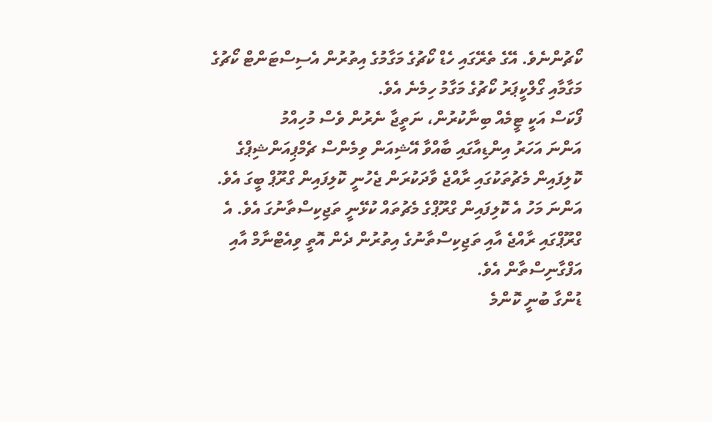ކޯޗުންނެވެ. އޭގެ ތެރޭގައި ހެޑް ކޯޗުގެ މަގާމުގެ އިތުރުން އެސިސްޓަންޓް ކޯޗުގެ މަގާމާއި ގޯލްކީޕަރު ކޯޗުގެ މަގާމު ހިމެނެ އެވެ.
ފޯކަސް އަކީ ޓީމެއް ބިނާކުރުން، ނަތީޖާ ނެރުން ވެސް މުހިއްމު
އަންނަ އަހަރު އިންޑިއާގައި ބާއްވާ އޭޝިއަން ވިމެންސް ޗެމްޕިއަންޝިޕްގެ ކޮލިފައިން މެޗުތަކުގައި ރާއްޖެ ވާދަކުރަން ޖެހުނީ ކޮލިފައިން ގްރޫޕް ބީގަ އެވެ. އަންނަ މަހު އެ ކޮލިފައިން ގްރޫޕްގެ މެޗުތައް ކުޅޭނީ ތަޖިކިސްތާނުގަ އެވެ. އެ ގްރޫޕްގައި ރާއްޖެ އާއި ތަޖިކިސްތާނުގެ އިތުރުން ދެން އޮތީ ވިއެޓްނާމް އާއި އަފްގާނިސްތާން އެވެ.
ޑުންގާ ބުނީ ކޮންމެ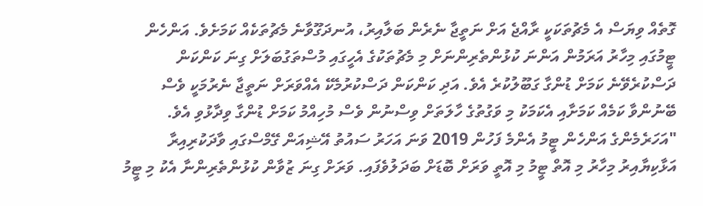ގޮތެއް ވިޔަސް އެ މެޗުތަކަކީ ރާއްޖެ އަށް ނަތީޖާ ނެރެން ބަލާއިރު، އުނދަގޫވާނެ މެޗުތަކެއް ކަމަށެވެ. އަންހެން ޓީމުގައި މިހާރު އަރަމުން އަންނަ ކުޅުންތެރިންނަށް މި މެޗުތަކުގެ އެހީގައި މުސްތަގުބަލަށް ގިނަ ކަންކަން ދަސްކުރެވޭނެ ކަމަށް ޑުންގާ ގަބޫލުކުރެ އެވެ. އަދި ކަންކަން ދަސްކުރުމެކޭ އެއްވަރަށް ނަތީޖާ ނެރުމަކީ ވެސް ބޭނުންވާ ކަމެއް ކަމަށާއި އެކަމަކު މި ވަގުތުގެ ހާލަތަށް ވިސްނުން ވެސް މުހިއްމު ކަމަށް ޑުންގާ ވިދާޅުވި އެވެ.
"އަހަރެމެންގެ އަންހެން ޓީމު އެންމެ ފަހުން 2019 ވަނަ އަހަރު ސައުތު އޭޝިއަން ގޭމްސްގައި ވާދަކުރިއިރާ އަޅާކިޔާއިރު މިހާރު މި އޮތް ޓީމު މި އޮތީ ވަރަށް ބޮޑަށް ބަދަލުވެފައި. ވަރަށް ގިނަ ޒުވާން ކުޅުންތެރިންނާ އެކު މި ޓީމު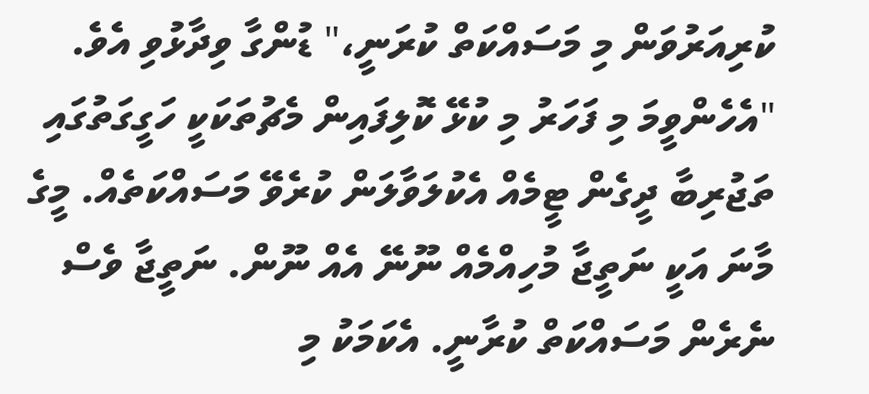ކުރިއަރުވަން މި މަސައްކަތް ކުރަނީ،" ޑުންގާ ވިދާޅުވި އެވެ.
"އެހެންވީމަ މި ފަހަރު މި ކުޅޭ ކޮލިފައިން މެޗުތަކަކީ ހަގީގަތުގައި ތަޖުރިބާ ދީގެން ޓީމެއް އެކުލަވާލަން ކުރެވޭ މަސައްކަތެއް. މީގެ މާނަ އަކީ ނަތީޖާ މުހިއްމެއް ނޫނޭ އެއް ނޫން. ނަތީޖާ ވެސް ނެރެން މަސައްކަތް ކުރާނީ. އެކަމަކު މި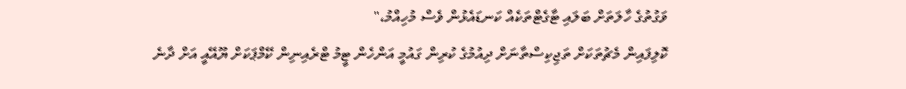ވަގުތުގެ ހާލަތަށް ބަލައި ޓާގެޓްތަކެއް ކަނޑައެޅުން ވެސް މުހިއްމު،"
ކޮލިފައިން މެޗުތަކަށް ތަޖިކިސްތާނަށް ދިއުމުގެ ކުރިން ގައުމީ އަންހެން ޓީމު ޓްރެއިނިން ކޭމްޕަކަށް ޔޫއޭއީ އަށް ދާނެ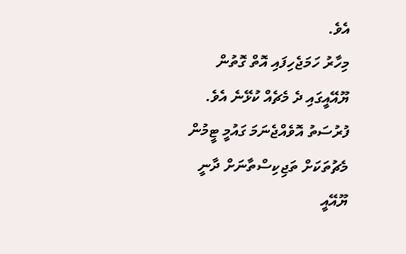އެވެ.
މިހާރު ހަމަޖެހިފައި އޮތް ގޮތުން ޔޫއޭއީގައި ދެ މެޗެއް ކުޅޭނެ އެވެ. ފުރުސަތު އޮވެއްޖެނަމަ ގައުމީ ޓީމުން މެޗުތަކަށް ތަޖިކިސްތާނަށް ދާނީ ޔޫއޭއީ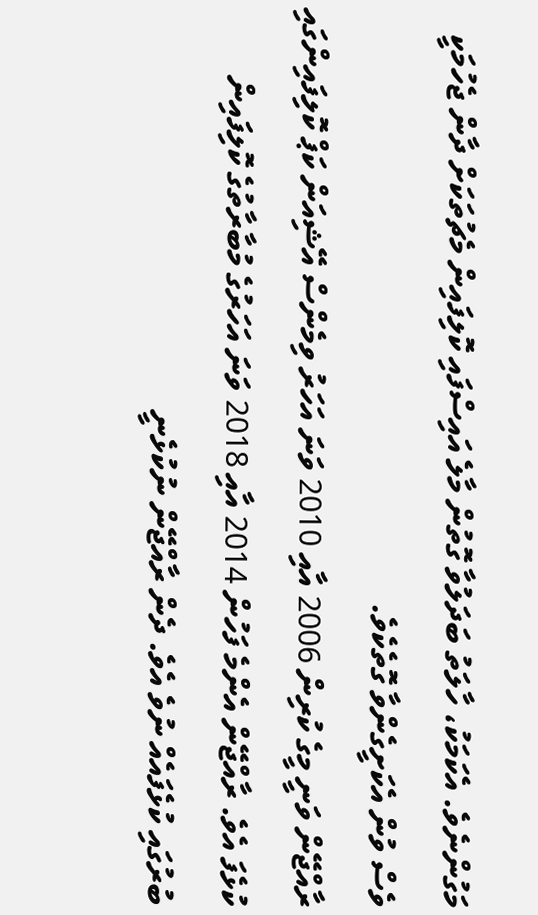މަގުންނެވެ. އެކަމަކު، ހާލަތު ބަދަލުވާ ގޮތުން މާލެ އައިސްފައި ކޮލިފައިން މެޗުތަކަށް ދާން ޖެހުމަކީ ވެސް ވުން އެކަށީގެންވާ ގޮތެކެވެ.
ރާއްޖޭން ވަނީ މީގެ ކުރިން 2006 އާއި 2010 ވަނަ އަހަރު ވިމެންސް އޭޝިއަން ކަޕް ކޮލިފައިންގައި ކުޅެފަ އެވެ. ރާއްޖޭން އެންމެ ފަހުން 2014 އާއި 2018 ވަނަ އަހަރުގެ މުބާރާތުގެ ކޮލިފައިން ބުރުގައި ކުޅެފައެއް ނުވެ އެވެ. ދެން ރާއްޖޭން ނުކުޅެނީ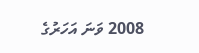2008 ވަނަ އަހަރުގެ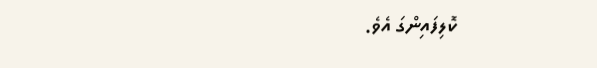ކޮލިފައިންގަ އެވެ.